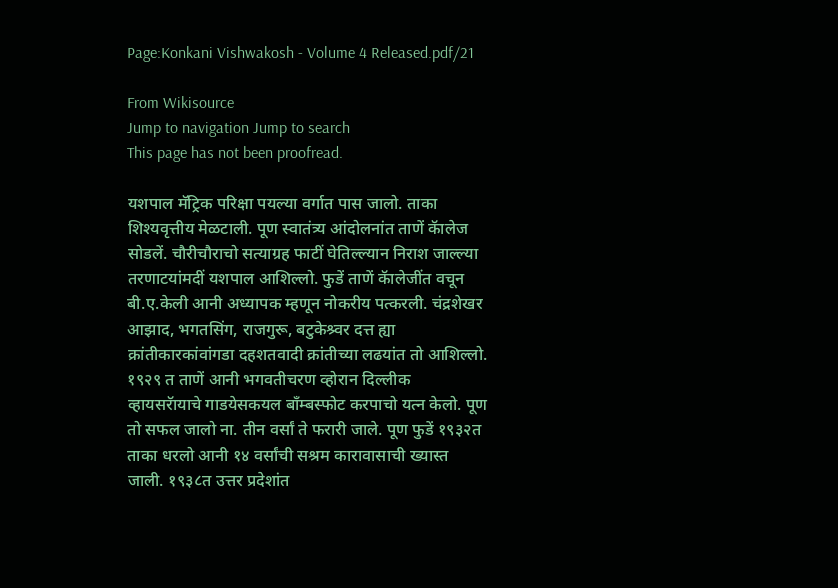Page:Konkani Vishwakosh - Volume 4 Released.pdf/21

From Wikisource
Jump to navigation Jump to search
This page has not been proofread.

यशपाल मॅट्रिक परिक्षा पयल्या वर्गात पास जालो. ताका शिश्यवृत्तीय मेळटाली. पूण स्वातंत्र्य आंदोलनांत ताणें कॅालेज सोडलें. चौरीचौराचो सत्याग्रह फाटीं घेतिल्ल्यान निराश जाल्ल्या तरणाटयांमदीं यशपाल आशिल्लो. फुडें ताणें कॅालेजींत वचून बी.ए.केली आनी अध्यापक म्हणून नोकरीय पत्करली. चंद्रशेखर आझाद, भगतसिंग, राजगुरू, बटुकेश्र्वर दत्त ह्या क्रांतीकारकांवांगडा दहशतवादी क्रांतीच्या लढयांत तो आशिल्लो. १९२९ त ताणें आनी भगवतीचरण व्होरान दिल्लीक व्हायसरॅायाचे गाडयेसकयल बाँम्बस्फोट करपाचो यत्न केलो. पूण तो सफल जालो ना. तीन वर्सां ते फरारी जाले. पूण फुडें १९३२त ताका धरलो आनी १४ वर्सांची सश्रम कारावासाची ख्यास्त जाली. १९३८त उत्तर प्रदेशांत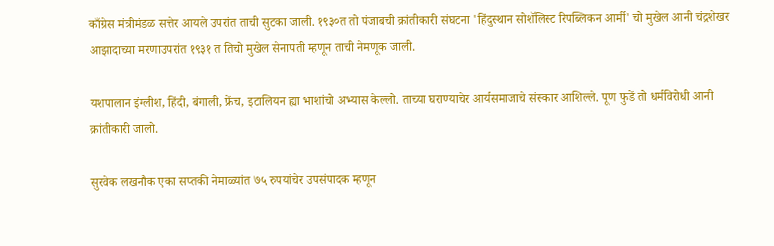काँग्रेस मंत्रीमंडळ सत्तेर आयले उपरांत ताची सुटका जाली. १९३०त तो पंजाबची क्रांतीकारी संघटना 'हिंदुस्थान सोशॅलिस्ट रिपब्लिकन आर्मी' चो मुखेल आनी चंद्रशेखर आझादाच्या मरणाउपरांत १९३१ त तिचो मुखेल सेनापती म्हणून ताची नेमणूक जाली.

यशपालान इंग्लीश, हिंदी, बंगाली, फ्रेंच, इटालियन ह्या भाशांचो अभ्यास केल्लो. ताच्या घराण्याचेर आर्यसमाजाचे संस्कार आशिल्ले. पूण फुडें तो धर्मविरोधी आनी क्रांतीकारी जालो.

सुरवेक लखनौक एका सप्तकी नेमाळ्यांत ७५ रुपयांचेर उपसंपादक म्हणून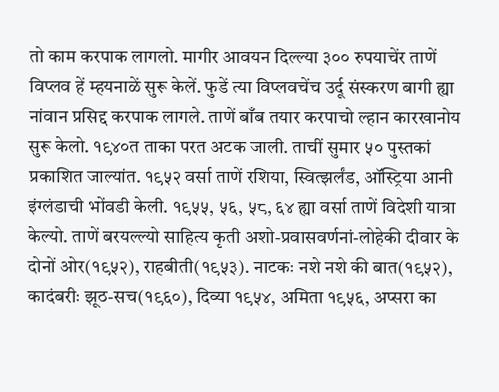तो काम करपाक लागलो. मागीर आवयन दिल्ल्या ३०० रुपयाचेंर ताणें विप्लव हें म्हयनाळें सुरू केलें. फुडें त्या विप्लवचेंच उर्दू संस्करण बागी ह्या नांवान प्रसिद्द करपाक लागले. ताणें बाँब तयार करपाचो ल्हान कारखानोय सुरू केलो. १९४०त ताका परत अटक जाली. ताचीं सुमार ५० पुस्तकां प्रकाशित जाल्यांत. १९५२ वर्सा ताणें रशिया, स्वित्झर्लंड, ऑस्ट्रिया आनी इंग्लंडाची भोंवडी केली. १९५५, ५६, ५८, ६४ ह्या वर्सा ताणें विदेशी यात्रा केल्यो. ताणें बरयल्ल्यो साहित्य कृती अशो-प्रवासवर्णनां-लोहेकी दीवार के दोनों ओर(१९५२), राहबीती(१९५३). नाटकः नशे नशे की बात(१९५२), कादंबरीः झूठ-सच(१९६०), दिव्या १९५४, अमिता १९५६, अप्सरा का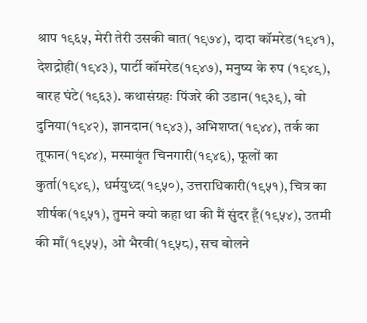श्राप १९६५, मेरी तेरी उसकी बात(१९७४), दादा कॉमरेड(१९४१), देशद्रोही(१९४३), पार्टी कॉमरेड(१९४७), मनुष्य के रुप (१९४९), बारह घंटे(१९६३). कथासंग्रहः पिंजरे की उडान(१९३९), वो दुनिया(१९४२), ज्ञानदान(१९४३), अभिशप्त(१९४४), तर्क का तूफान(१९४४), मस्मावृंत चिनगारी(१९४६), फूलों का कुर्ता(१९४९), धर्मयुध्द(१९५०), उत्तराधिकारी(१९५१), चित्र का शीर्षक(१९५१), तुमने क्यो कहा था की मैं सुंदर हूँ(१९५४), उतमी की माँ(१९५५), ओ भैरवी(१९५८), सच बोलने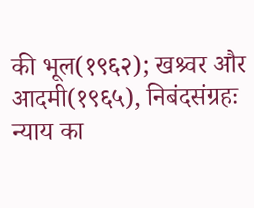की भूल(१९६२); खश्र्वर और आदमी(१९६५), निबंदसंग्रहः न्याय का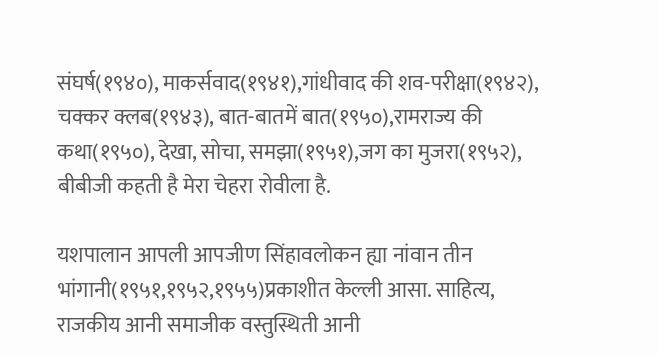संघर्ष(१९४०), माकर्सवाद(१९४१),गांधीवाद की शव-परीक्षा(१९४२), चक्कर क्लब(१९४३), बात-बातमें बात(१९५०),रामराज्य की कथा(१९५०), देखा, सोचा, समझा(१९५१),जग का मुजरा(१९५२), बीबीजी कहती है मेरा चेहरा रोवीला है.

यशपालान आपली आपजीण सिंहावलोकन ह्या नांवान तीन भांगानी(१९५१,१९५२,१९५५)प्रकाशीत केल्ली आसा. साहित्य, राजकीय आनी समाजीक वस्तुस्थिती आनी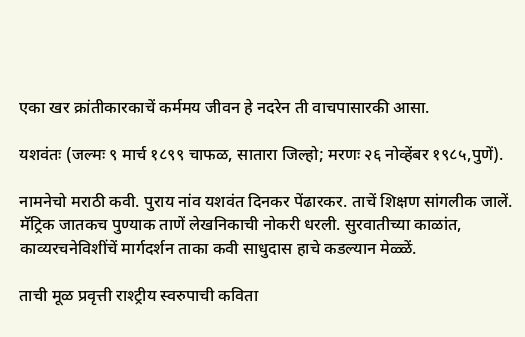एका खर क्रांतीकारकाचें कर्ममय जीवन हे नदरेन ती वाचपासारकी आसा.

यशवंतः (जल्मः ९ मार्च १८९९ चाफळ, सातारा जिल्हो; मरणः २६ नोव्हेंबर १९८५,पुणें).

नामनेचो मराठी कवी. पुराय नांव यशवंत दिनकर पेंढारकर. ताचें शिक्षण सांगलीक जालें. मॅट्रिक जातकच पुण्याक ताणें लेखनिकाची नोकरी धरली. सुरवातीच्या काळांत, काव्यरचनेविशींचें मार्गदर्शन ताका कवी साधुदास हाचे कडल्यान मेळ्ळें.

ताची मूळ प्रवृत्ती राश्ट्रीय स्वरुपाची कविता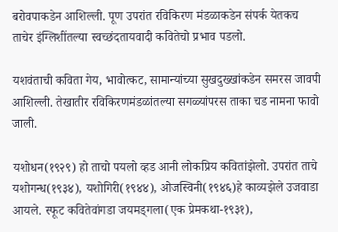बरोवपाकडेन आशिल्ली. पूण उपरांत रविकिरण मंडळाकडेन संपर्क येतकच ताचेर इंग्लिशींतल्या स्वच्छंदतायवादी कवितेचो प्रभाव पडलो.

यशवंताची कविता गेय, भावोत्कट, सामान्यांच्या सुखदुख्खांकडेन समरस जावपी आशिल्ली. तेखातीर रविकिरणमंडळांतल्या सगळ्यांपरस ताका चड नामना फावो जाली.

यशोधन(१९२९) हो ताचो पयलो व्हड आनी लोकप्रिय कवितांझेलो. उपरांत ताचे यशोगन्ध(१९३४), यशोगिरी(१९४४), ओजस्विनी(१९४६)हे काव्यझेले उजवाडा आयले. स्फूट कवितेवांगडा जयमड्गला(एक प्रेमकथा-१९३१),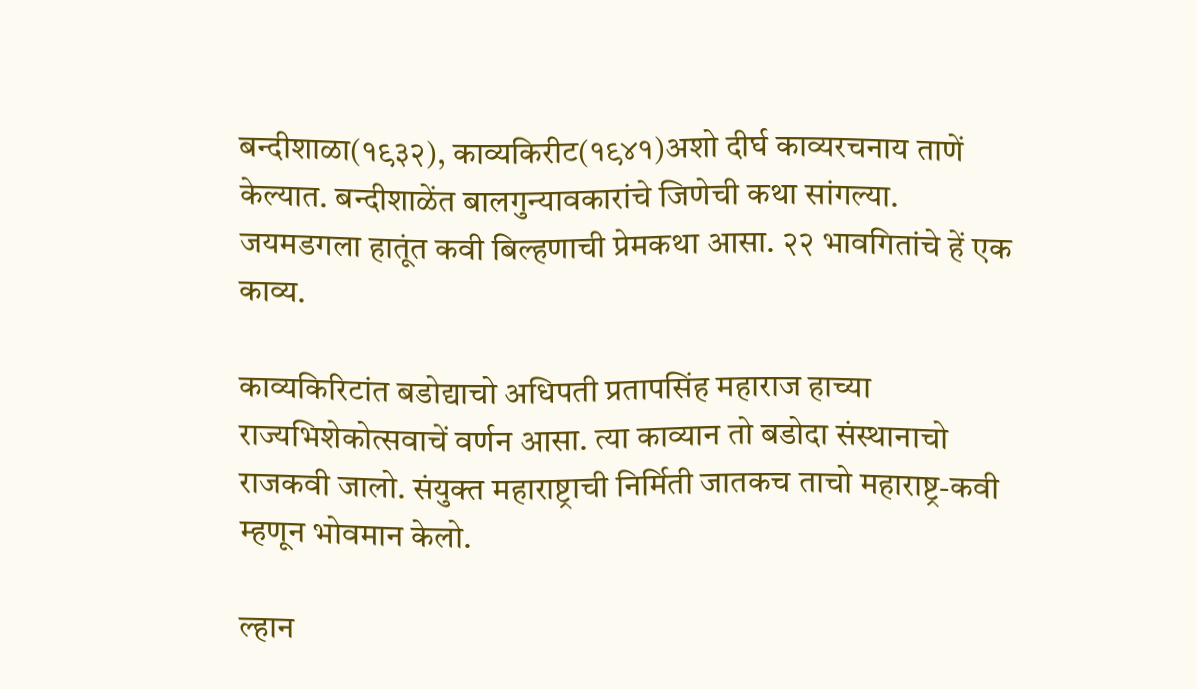बन्दीशाळा(१९३२), काव्यकिरीट(१९४१)अशो दीर्घ काव्यरचनाय ताणें केल्यात. बन्दीशाळेंत बालगुन्यावकारांचे जिणेची कथा सांगल्या. जयमडगला हातूंत कवी बिल्हणाची प्रेमकथा आसा. २२ भावगितांचे हें एक काव्य.

काव्यकिरिटांत बडोद्याचो अधिपती प्रतापसिंह महाराज हाच्या राज्यभिशेकोत्सवाचें वर्णन आसा. त्या काव्यान तो बडोदा संस्थानाचो राजकवी जालो. संयुक्त महाराष्ट्राची निर्मिती जातकच ताचो महाराष्ट्र-कवी म्हणून भोवमान केलो.

ल्हान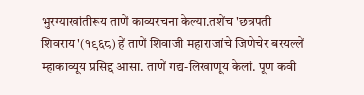भुरग्याखांतीरूय ताणें काव्यरचना केल्या.तशेंच 'छत्रपती शिवराय'(१९६८) हें ताणें शिवाजी महाराजांचे जिणेचेर बरयल्लें म्हाकाव्यूय प्रसिद्द आसा. ताणें गद्य-लिखाणूय केलां. पूण कवी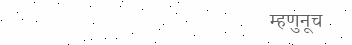म्हणुनूच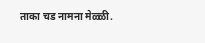ताका चड नामना मेळ्ळी.